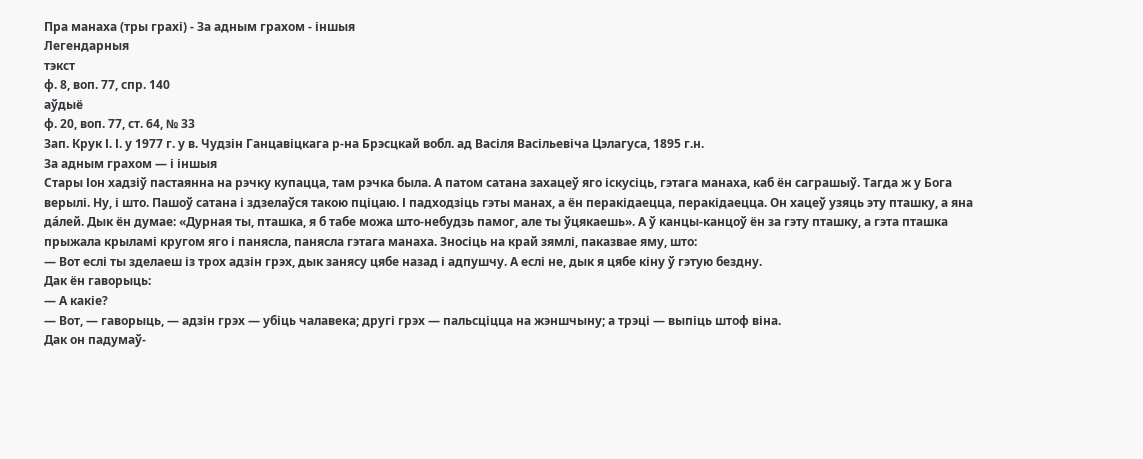Пра манаха (тры грахі) - За адным грахом - іншыя
Легендарныя
тэкст
ф. 8, воп. 77, спр. 140
аўдыё
ф. 20, воп. 77, ст. 64, № 33
Зап. Крук І. І. у 1977 г. у в. Чудзін Ганцавіцкага р-на Брэсцкай вобл. ад Васіля Васільевіча Цэлагуса, 1895 г.н.
За адным грахом — і іншыя
Стары Іон хадзіў пастаянна на рэчку купацца, там рэчка была. А патом сатана захацеў яго іскусіць, гэтага манаха, каб ён саграшыў. Тагда ж у Бога верылі. Ну, і што. Пашоў сатана і здзелаўся такою пціцаю. І падходзіць гэты манах, а ён перакідаецца, перакідаецца. Он хацеў узяць эту пташку, а яна да́лей. Дык ён думае: «Дурная ты, пташка, я б табе можа што-небудзь памог, але ты ўцякаешь». А ў канцы-канцоў ён за гэту пташку, а гэта пташка прыжала крыламі кругом яго і панясла, панясла гэтага манаха. Зносіць на край зямлі, паказвае яму, што:
— Вот еслі ты зделаеш із трох адзін грэх, дык занясу цябе назад і адпушчу. А еслі не, дык я цябе кіну ў гэтую бездну.
Дак ён гаворыць:
— А какіе?
— Вот, — гаворыць, — адзін грэх — убіць чалавека; другі грэх — пальсціцца на жэншчыну; а трэці — выпіць штоф віна.
Дак он падумаў-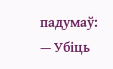падумаў:
— Убіць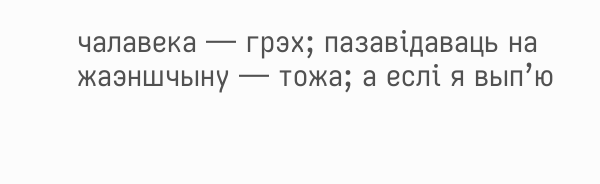чалавека — грэх; пазавідаваць на жаэншчыну — тожа; а еслі я вып’ю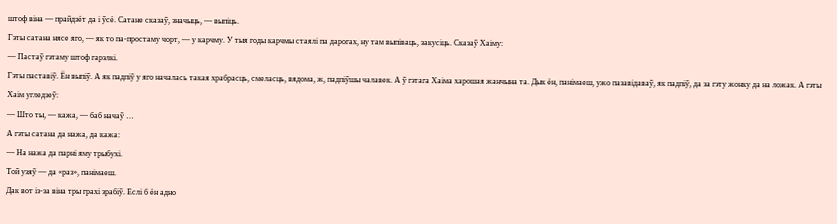штоф віна — прайдзёт да і ўсё. Сатане сказаў, значыць, — выпіць.
Гэты сатана нясе яго, — як то па-простаму чорт, — у карчму. У тыя годы карчмы стаялі па дарогах, ну там выпіваць, закусіць. Сказаў Хаіму:
— Пастаў гэтаму штоф гарэлкі.
Гэты паставіў. Ён выпіў. А як падпіў у яго началась такая храбрасць, смеласць, вядома, ж, падпіўшы чалавек. А ў гэтага Хаіма харошая жанчына та. Дык ён, панімаеш, ужо пазавідаваў, як падпіў, да за гэту жонку да на ложак. А гэты Хаім угледзеў:
— Што ты, — кажа, — баб начаў …
А гэты сатана да нажа, да кажа:
— На нажа да парні яму трыбухі.
Той узяў — да «раз», панімаеш.
Дак вот із-за віна тры грахі зрабіў. Еслі б ён адно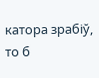катора зрабіў, то б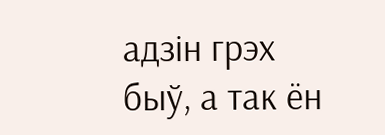адзін грэх быў, а так ён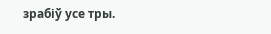зрабіў усе тры.